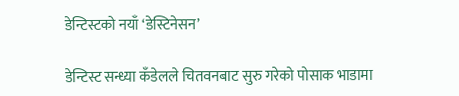डेन्टिस्टको नयाँ ‘डेस्टिनेसन’

डेन्टिस्ट सन्ध्या कँडेलले चितवनबाट सुरु गरेको पोसाक भाडामा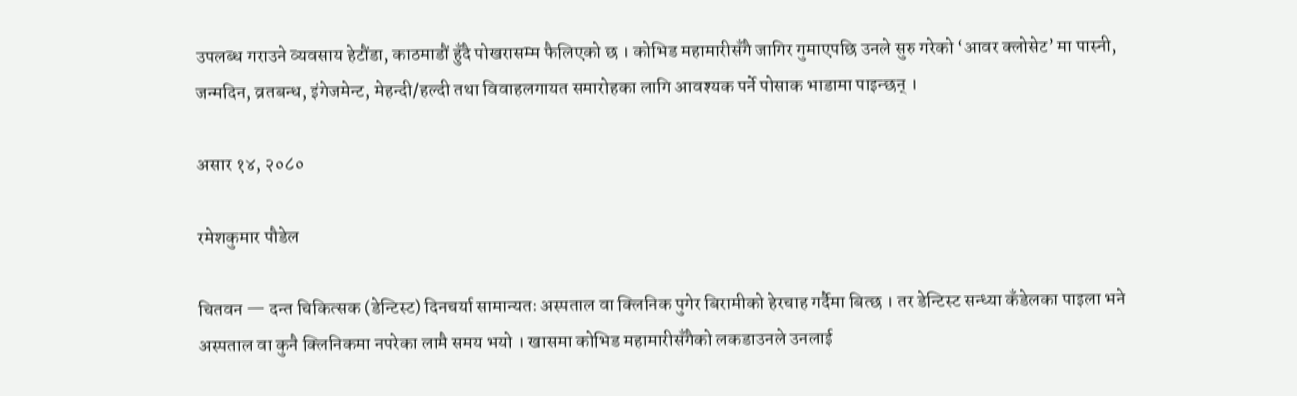उपलब्ध गराउने व्यवसाय हेटौंडा, काठमाडौं हुँदै पोखरासम्म फैलिएको छ । कोभिड महामारीसँगै जागिर गुमाएपछि उनले सुरु गरेको ‘आवर क्लोसेट’ मा पास्नी, जन्मदिन, व्रतबन्ध, इंगेजमेन्ट, मेहन्दी/हल्दी तथा विवाहलगायत समारोहका लागि आवश्यक पर्ने पोसाक भाडामा पाइन्छन् ।

असार १४, २०८०

रमेशकुमार पौडेल

चितवन — दन्त चिकित्सक (डेन्टिस्ट) दिनचर्या सामान्यतः अस्पताल वा क्लिनिक पुगेर बिरामीको हेरचाह गर्दैमा बित्छ । तर डेन्टिस्ट सन्ध्या कँडेलका पाइला भने अस्पताल वा कुनै क्लिनिकमा नपरेका लामै समय भयो । खासमा कोभिड महामारीसँगैको लकडाउनले उनलाई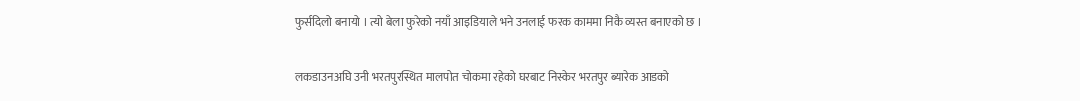फुर्सदिलो बनायो । त्यो बेला फुरेको नयाँ आइडियाले भने उनलाई फरक काममा निकै व्यस्त बनाएको छ ।

लकडाउनअघि उनी भरतपुरस्थित मालपोत चोकमा रहेको घरबाट निस्केर भरतपुर ब्यारेक आडको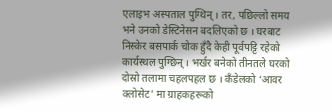एलाइभ अस्पताल पुग्थिन् । तर, पछिल्लो समय भने उनको डेस्टिनेसन बदलिएको छ । घरबाट निस्केर बसपार्क चोक हुँदै केही पूर्वपट्टि रहेको कार्यस्थल पुग्छिन् । भर्खर बनेको तीनतले घरको दोस्रो तलामा चहलपहल छ । कँडेलको ‘आवर क्लोसेट’ मा ग्राहकहरूको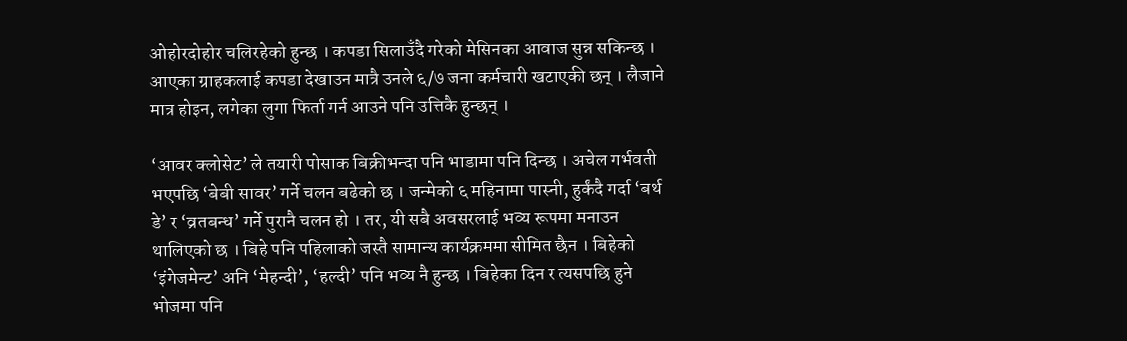ओहोरदोहोर चलिरहेको हुन्छ । कपडा सिलाउँदै गरेको मेसिनका आवाज सुन्न सकिन्छ । आएका ग्राहकलाई कपडा देखाउन मात्रै उनले ६/७ जना कर्मचारी खटाएकी छन् । लैजाने मात्र होइन, लगेका लुगा फिर्ता गर्न आउने पनि उत्तिकै हुन्छन् ।

‘आवर क्लोसेट’ ले तयारी पोसाक बिक्रीभन्दा पनि भाडामा पनि दिन्छ । अचेल गर्भवती भएपछि ‘बेबी सावर’ गर्ने चलन बढेको छ । जन्मेको ६ महिनामा पास्नी, हुर्कंदै गर्दा ‘बर्थ डे’ र ‘व्रतबन्ध’ गर्ने पुरानै चलन हो । तर, यी सबै अवसरलाई भव्य रूपमा मनाउन थालिएको छ । बिहे पनि पहिलाको जस्तै सामान्य कार्यक्रममा सीमित छैन । बिहेको ‘इंगेजमेन्ट’ अनि ‘मेहन्दी’, ‘हल्दी’ पनि भव्य नै हुन्छ । बिहेका दिन र त्यसपछि हुने भोजमा पनि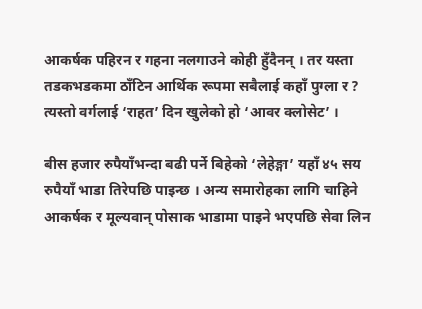आकर्षक पहिरन र गहना नलगाउने कोही हुँदैनन् । तर यस्ता तडकभडकमा ठाँटिन आर्थिक रूपमा सबैलाई कहाँ पुग्ला र ? त्यस्तो वर्गलाई ‘राहत’ दिन खुलेको हो ‘आवर क्लोसेट’ ।

बीस हजार रुपैयाँभन्दा बढी पर्ने बिहेको ‘लेहेङ्गा’ यहाँ ४५ सय रुपैयाँ भाडा तिरेपछि पाइन्छ । अन्य समारोहका लागि चाहिने आकर्षक र मूल्यवान् पोसाक भाडामा पाइने भएपछि सेवा लिन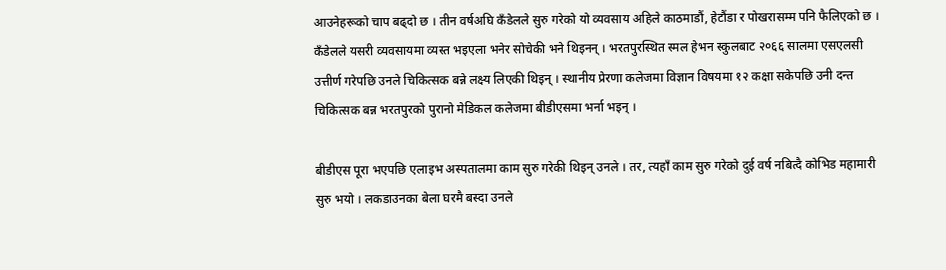आउनेहरूको चाप बढ्दो छ । तीन वर्षअघि कँडेलले सुरु गरेको यो व्यवसाय अहिले काठमाडौं, हेटौंडा र पोखरासम्म पनि फैलिएको छ । कँडेलले यसरी व्यवसायमा व्यस्त भइएला भनेर सोचेकी भने थिइनन् । भरतपुरस्थित स्मल हेभन स्कुलबाट २०६६ सालमा एसएलसी उत्तीर्ण गरेपछि उनले चिकित्सक बन्ने लक्ष्य लिएकी थिइन् । स्थानीय प्रेरणा कलेजमा विज्ञान विषयमा १२ कक्षा सकेपछि उनी दन्त चिकित्सक बन्न भरतपुरको पुरानो मेडिकल कलेजमा बीडीएसमा भर्ना भइन् ।

बीडीएस पूरा भएपछि एलाइभ अस्पतालमा काम सुरु गरेकी थिइन् उनले । तर, त्यहाँ काम सुरु गरेको दुई वर्ष नबित्दै कोभिड महामारी सुरु भयो । लकडाउनका बेला घरमै बस्दा उनले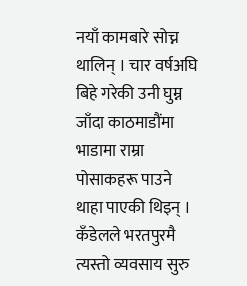नयाँ कामबारे सोच्न थालिन् । चार वर्षअघि बिहे गरेकी उनी घुम्न जाँदा काठमाडौंमा भाडामा राम्रा पोसाकहरू पाउने थाहा पाएकी थिइन् । कँडेलले भरतपुरमै त्यस्तो व्यवसाय सुरु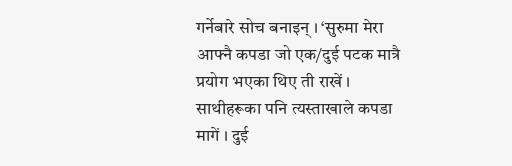गर्नेबारे सोच बनाइन् । ‘सुरुमा मेरा आफ्नै कपडा जो एक/दुई पटक मात्रै प्रयोग भएका थिए ती राखें । साथीहरूका पनि त्यस्ताखाले कपडा मागें । दुई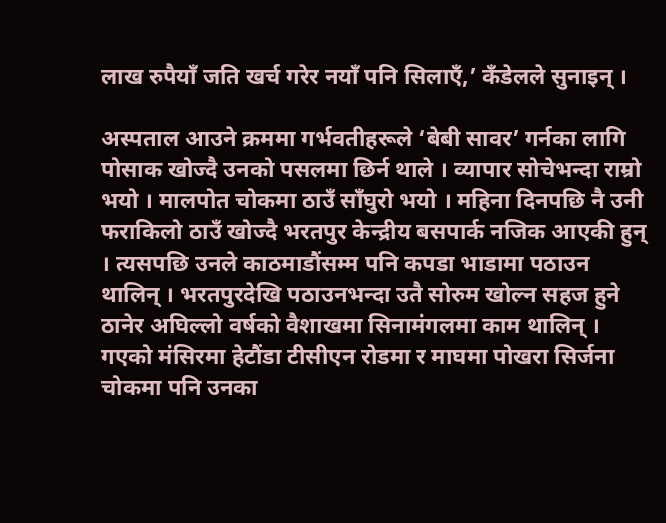लाख रुपैयाँ जति खर्च गरेर नयाँ पनि सिलाएँ,’ कँडेलले सुनाइन् ।

अस्पताल आउने क्रममा गर्भवतीहरूले ‘बेबी सावर’ गर्नका लागि पोसाक खोज्दै उनको पसलमा छिर्न थाले । व्यापार सोचेभन्दा राम्रो भयो । मालपोत चोकमा ठाउँ साँघुरो भयो । महिना दिनपछि नै उनी फराकिलो ठाउँ खोज्दै भरतपुर केन्द्रीय बसपार्क नजिक आएकी हुन् । त्यसपछि उनले काठमाडौंसम्म पनि कपडा भाडामा पठाउन थालिन् । भरतपुरदेखि पठाउनभन्दा उतै सोरुम खोल्न सहज हुने ठानेर अघिल्लो वर्षको वैशाखमा सिनामंगलमा काम थालिन् । गएको मंसिरमा हेटौंडा टीसीएन रोडमा र माघमा पोखरा सिर्जना चोकमा पनि उनका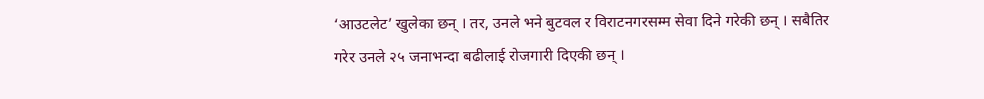‘आउटलेट’ खुलेका छन् । तर, उनले भने बुटवल र विराटनगरसम्म सेवा दिने गरेकी छन् । सबैतिर गरेर उनले २५ जनाभन्दा बढीलाई रोजगारी दिएकी छन् ।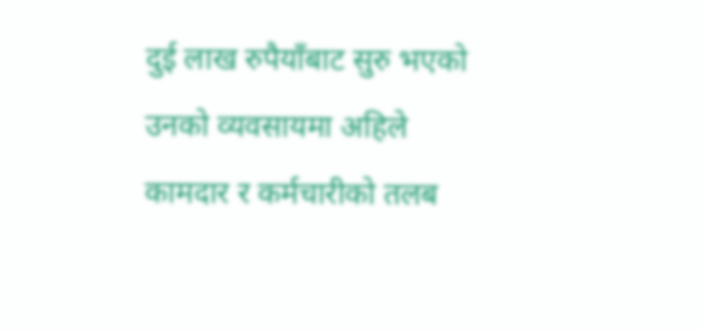दुई लाख रुपैयाँबाट सुरु भएको उनको व्यवसायमा अहिले कामदार र कर्मचारीको तलब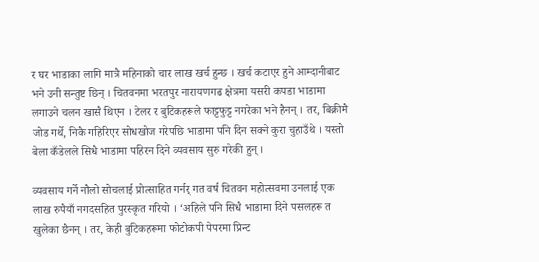र घर भाडाका लागि मात्रै महिनाको चार लाख खर्च हुन्छ । खर्च कटाएर हुने आम्दानीबाट भने उनी सन्तुष्ट छिन् । चितवनमा भरतपुर नारायणगढ क्षेत्रमा यसरी कपडा भाडामा लगाउने चलन खासै थिएन । टेलर र बुटिकहरूले फाट्टफुट्ट नगरेका भने हैनन् । तर, बिक्रीमै जोड गर्थे, निकै गहिरिएर सोधखोज गरेपछि भाडामा पनि दिन सक्ने कुरा चुहाउँथे । यस्तो बेला कँडेलले सिधै भाडामा पहिरन दिने व्यवसाय सुरु गरेकी हुन् ।

व्यवसाय गर्ने नौलो सोचलाई प्रोत्साहित गर्नर् गत वर्ष चितवन महोत्सवमा उनलाई एक लाख रुपैयाँ नगदसहित पुरस्कृत गरियो । ‘अहिले पनि सिधै भाडामा दिने पसलहरू त खुलेका छैनन् । तर, केही बुटिकहरूमा फोटोकपी पेपरमा प्रिन्ट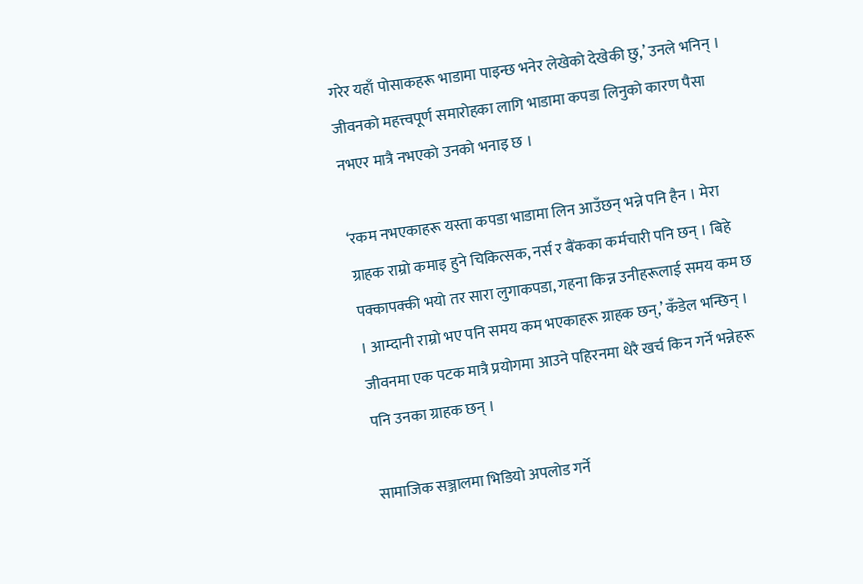गरेर यहाँ पोसाकहरू भाडामा पाइन्छ भनेर लेखेको देखेकी छु,’ उनले भनिन् । जीवनको महत्त्वपूर्ण समारोहका लागि भाडामा कपडा लिनुको कारण पैसा नभएर मात्रै नभएको उनको भनाइ छ ।

‘रकम नभएकाहरू यस्ता कपडा भाडामा लिन आउँछन् भन्ने पनि हैन । मेरा ग्राहक राम्रो कमाइ हुने चिकित्सक, नर्स र बैंकका कर्मचारी पनि छन् । बिहे पक्कापक्की भयो तर सारा लुगाकपडा, गहना किन्न उनीहरूलाई समय कम छ । आम्दानी राम्रो भए पनि समय कम भएकाहरू ग्राहक छन्,’ कँडेल भन्छिन् । जीवनमा एक पटक मात्रै प्रयोगमा आउने पहिरनमा धेरै खर्च किन गर्ने भन्नेहरू पनि उनका ग्राहक छन् ।

सामाजिक सञ्जालमा भिडियो अपलोड गर्ने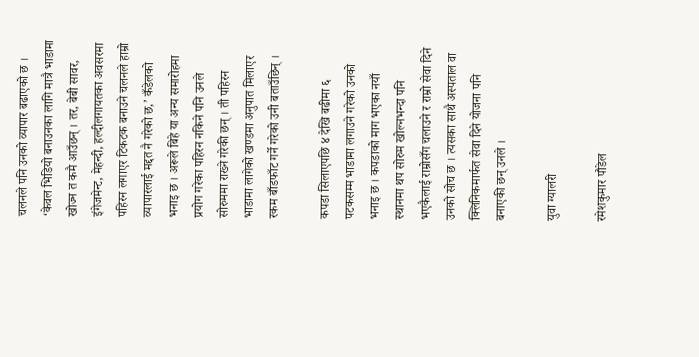चलनले पनि उनको व्यापार बढाएको छ । ‘केवल भिडियो बनाउनका लागि मात्रै भाडामा खोज्न त कमै आउँछन् । तर, बेबी सावर, इंगेजमेन्ट, मेहन्दी, हल्दीलगायतका अवसरमा पहिरन लगाएर टिकटक बनाउने चलनले हाम्रो व्यापारलाई मद्दत नै गरेको छ,’ कँडेलको भनाइ छ । अरूले बिहे या अन्य समारोहमा प्रयोग गरेका पहिरन नकिने पनि उनले सोरुममा राख्ने गरेकी छन् । ती पहिरन भाडामा लागेको खण्डमा अनुपात मिलाएर रकम बाँडफाँट गर्ने गरेको उनी बताउँछिन् ।

कपडा सिलाएपछि ४ देखि बढीमा ६ पटकसम्म भाडामा लगाउने गरेको उनको भनाइ छ । कपडाको माग भएका नयाँ स्थानमा थप सोरुम खोल्नभन्दा पनि भएकैलाई राम्रोसँग चलाउने र राम्रो सेवा दिने उनको सोच छ । त्यसका साथै अस्पताल वा क्लिनिकमार्फत सेवा दिने योजना पनि बनाएकी छन् उनले ।

युवा ग्यालरी

रमेशकुमार पौडेल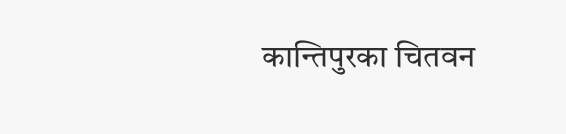कान्तिपुरका चितवन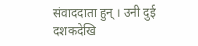संवाददाता हुन् । उनी दुई दशकदेखि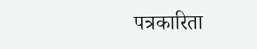पत्रकारिता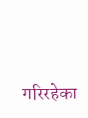गरिरहेका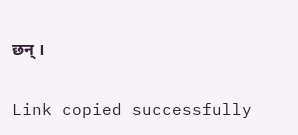छन् ।

Link copied successfully